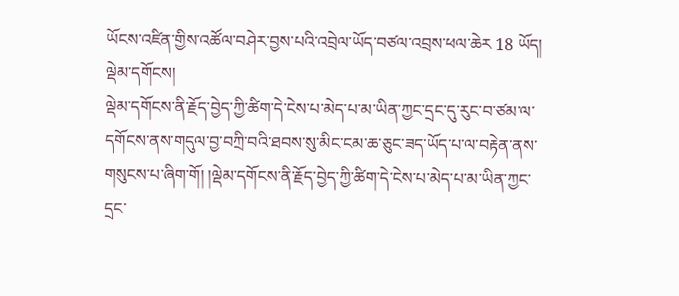ཡོངས་འཛིན་གྱིས་འཚོལ་བཤེར་བྱས་པའི་འབྲེལ་ཡོད་བཙལ་འབྲས་ཕལ་ཆེར 18 ཡོད།
ལྡེམ་དགོངས།
ལྡེམ་དགོངས་ནི་རྗོད་བྱེད་ཀྱི་ཚིག་དེ་ངེས་པ་མེད་པ་མ་ཡིན་ཀྱང་དྲང་དུ་རུང་བ་ཙམ་ལ་དགོངས་ནས་གདུལ་བྱ་བཀྲི་བའི་ཐབས་སུ་མིང་ངམ་ཆ་ཅུང་ཟད་ཡོད་པ་ལ་བརྟེན་ནས་གསུངས་པ་ཞིག་གོ། །ལྡེམ་དགོངས་ནི་རྗོད་བྱེད་ཀྱི་ཚིག་དེ་ངེས་པ་མེད་པ་མ་ཡིན་ཀྱང་དྲང་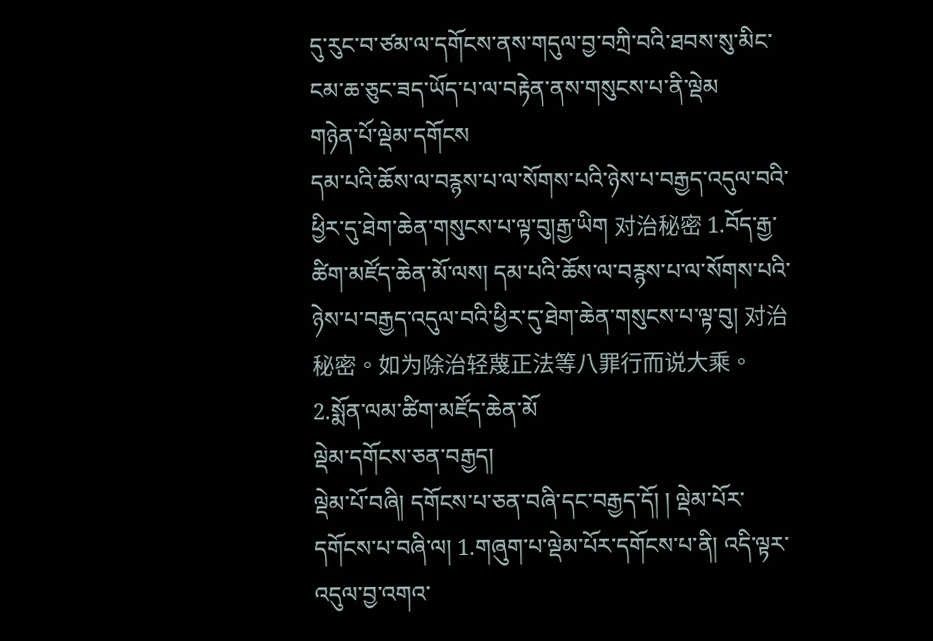དུ་རུང་བ་ཙམ་ལ་དགོངས་ནས་གདུལ་བྱ་བཀྲི་བའི་ཐབས་སུ་མིང་ངམ་ཆ་ཅུང་ཟད་ཡོད་པ་ལ་བརྟེན་ནས་གསུངས་པ་ནི་ལྡེམ
གཉེན་པོ་ལྡེམ་དགོངས
དམ་པའི་ཆོས་ལ་བརྙས་པ་ལ་སོགས་པའི་ཉེས་པ་བརྒྱད་འདུལ་བའི་ཕྱིར་དུ་ཐེག་ཆེན་གསུངས་པ་ལྟ་བུ།རྒྱ་ཡིག 对治秘密 1.བོད་རྒྱ་ཚིག་མཛོད་ཆེན་མོ་ལས། དམ་པའི་ཆོས་ལ་བརྙས་པ་ལ་སོགས་པའི་ཉེས་པ་བརྒྱད་འདུལ་བའི་ཕྱིར་དུ་ཐེག་ཆེན་གསུངས་པ་ལྟ་བུ། 对治秘密。如为除治轻蔑正法等八罪行而说大乘。 2.སྨོན་ལམ་ཚིག་མཛོད་ཆེན་མོ
ལྡེམ་དགོངས་ཅན་བརྒྱད།
ལྡེམ་པོ་བཞི། དགོངས་པ་ཅན་བཞི་དང་བརྒྱད་དོ། ། ལྡེམ་པོར་དགོངས་པ་བཞི་ལ། 1.གཞུག་པ་ལྡེམ་པོར་དགོངས་པ་ནི། འདི་ལྟར་འདུལ་བྱ་འགའ་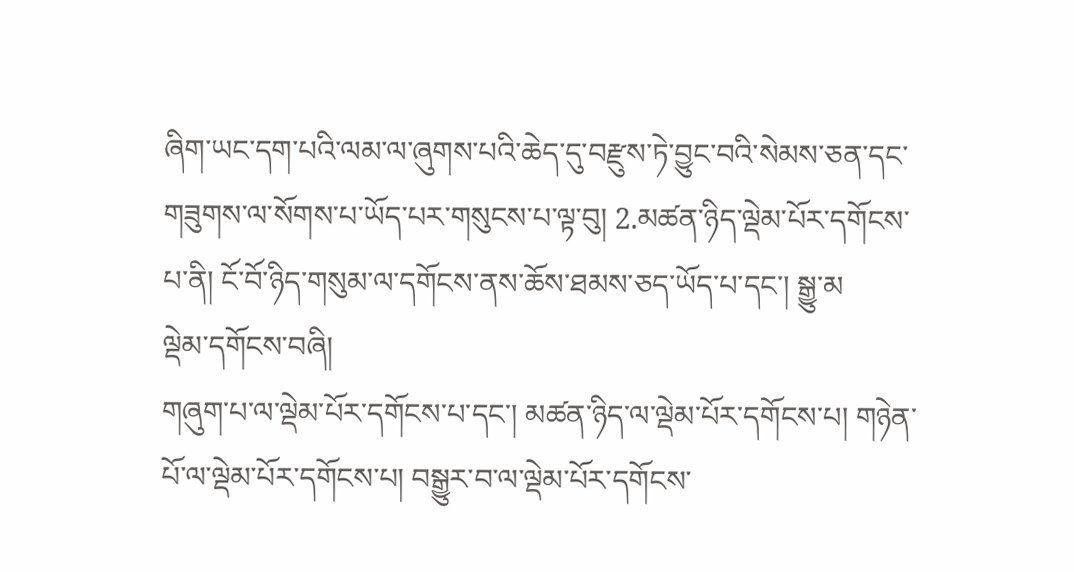ཞིག་ཡང་དག་པའི་ལམ་ལ་ཞུགས་པའི་ཆེད་དུ་བརྫུས་ཏེ་བྱུང་བའི་སེམས་ཅན་དང་གཟུགས་ལ་སོགས་པ་ཡོད་པར་གསུངས་པ་ལྟ་བུ། 2.མཚན་ཉིད་ལྡེམ་པོར་དགོངས་པ་ནི། ངོ་བོ་ཉིད་གསུམ་ལ་དགོངས་ནས་ཆོས་ཐམས་ཅད་ཡོད་པ་དང་། སྒྱུ་མ
ལྡེམ་དགོངས་བཞི།
གཞུག་པ་ལ་ལྡེམ་པོར་དགོངས་པ་དང་། མཚན་ཉིད་ལ་ལྡེམ་པོར་དགོངས་པ། གཉེན་པོ་ལ་ལྡེམ་པོར་དགོངས་པ། བསྒྱུར་བ་ལ་ལྡེམ་པོར་དགོངས་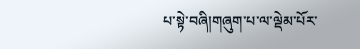པ་སྟེ་བཞི།གཞུག་པ་ལ་ལྡེམ་པོར་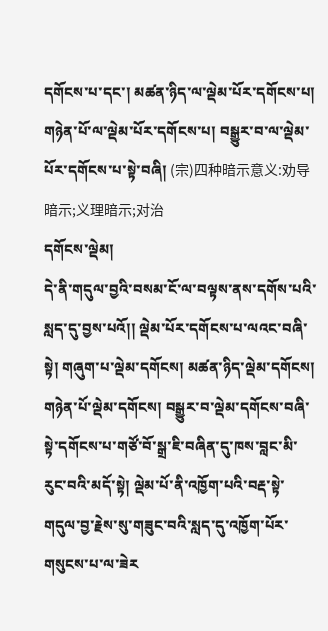དགོངས་པ་དང་། མཚན་ཉིད་ལ་ལྡེམ་པོར་དགོངས་པ། གཉེན་པོ་ལ་ལྡེམ་པོར་དགོངས་པ། བསྒྱུར་བ་ལ་ལྡེམ་པོར་དགོངས་པ་སྟེ་བཞི། (宗)四种暗示意义:劝导暗示;义理暗示;对治
དགོངས་ལྡེམ།
དེ་ནི་གདུལ་བྱའི་བསམ་ངོ་ལ་བལྟས་ནས་དགོས་པའི་སླད་དུ་བྱས་པའོ།། ལྡེམ་པོར་དགོངས་པ་ལའང་བཞི་སྟེ། གཞུག་པ་ལྡེམ་དགོངས། མཚན་ཉིད་ལྡེམ་དགོངས། གཉེན་པོ་ལྡེམ་དགོངས། བསྒྱུར་བ་ལྡེམ་དགོངས་བཞི་སྟེ་དགོངས་པ་གཙོ་བོ་སྒྲ་ཇི་བཞིན་དུ་ཁས་བླང་མི་རུང་བའི་མདོ་སྟེ། ལྡེམ་པོ་ནི་འཁྱོག་པའི་བརྡ་སྟེ་གདུལ་བྱ་རྗེས་སུ་གཟུང་བའི་སླད་དུ་འཁྱོག་པོར་གསུངས་པ་ལ་ཟེར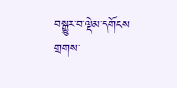བསྒྱུར་བ་ལྡེམ་དགོངས
གྲགས་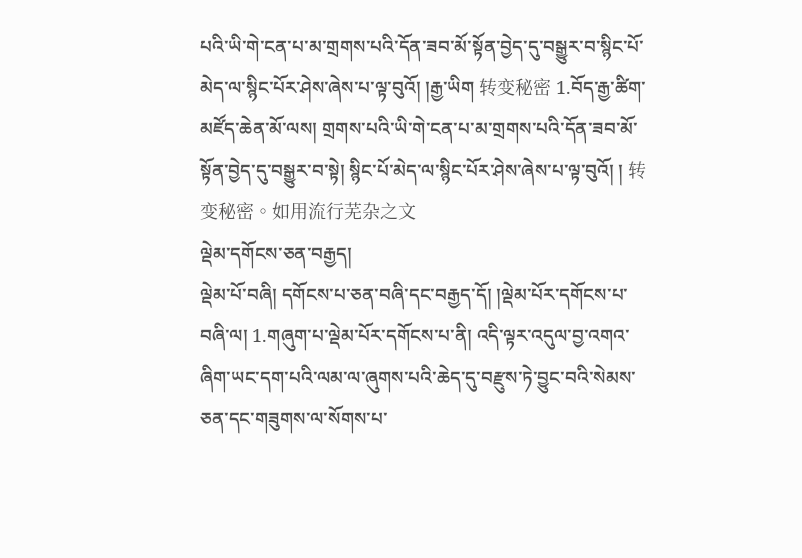པའི་ཡི་གེ་ངན་པ་མ་གྲགས་པའི་དོན་ཟབ་མོ་སྟོན་བྱེད་དུ་བསྒྱུར་བ་སྙིང་པོ་མེད་ལ་སྙིང་པོར་ཤེས་ཞེས་པ་ལྟ་བུའོ། །རྒྱ་ཡིག 转变秘密 1.བོད་རྒྱ་ཚིག་མཛོད་ཆེན་མོ་ལས། གྲགས་པའི་ཡི་གེ་ངན་པ་མ་གྲགས་པའི་དོན་ཟབ་མོ་སྟོན་བྱེད་དུ་བསྒྱུར་བ་སྟེ། སྙིང་པོ་མེད་ལ་སྙིང་པོར་ཤེས་ཞེས་པ་ལྟ་བུའོ། ། 转变秘密。如用流行芜杂之文
ལྡེམ་དགོངས་ཅན་བརྒྱད།
ལྡེམ་པོ་བཞི། དགོངས་པ་ཅན་བཞི་དང་བརྒྱད་དོ། །ལྡེམ་པོར་དགོངས་པ་བཞི་ལ། 1.གཞུག་པ་ལྡེམ་པོར་དགོངས་པ་ནི། འདི་ལྟར་འདུལ་བྱ་འགའ་ཞིག་ཡང་དག་པའི་ལམ་ལ་ཞུགས་པའི་ཆེད་དུ་བརྫུས་ཏེ་བྱུང་བའི་སེམས་ཅན་དང་གཟུགས་ལ་སོགས་པ་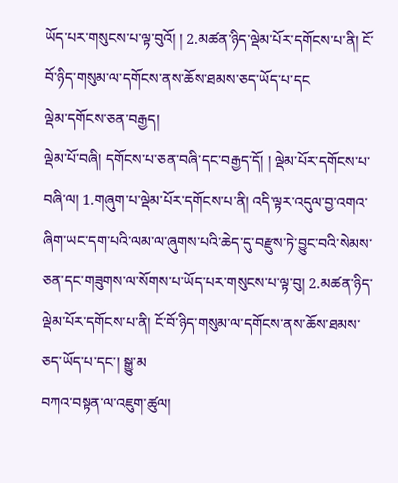ཡོད་པར་གསུངས་པ་ལྟ་བུའོ། ། 2.མཚན་ཉིད་ལྡེམ་པོར་དགོངས་པ་ནི། ངོ་བོ་ཉིད་གསུམ་ལ་དགོངས་ནས་ཆོས་ཐམས་ཅད་ཡོད་པ་དང
ལྡེམ་དགོངས་ཅན་བརྒྱད།
ལྡེམ་པོ་བཞི། དགོངས་པ་ཅན་བཞི་དང་བརྒྱད་དོ། ། ལྡེམ་པོར་དགོངས་པ་བཞི་ལ། 1.གཞུག་པ་ལྡེམ་པོར་དགོངས་པ་ནི། འདི་ལྟར་འདུལ་བྱ་འགའ་ཞིག་ཡང་དག་པའི་ལམ་ལ་ཞུགས་པའི་ཆེད་དུ་བརྫུས་ཏེ་བྱུང་བའི་སེམས་ཅན་དང་གཟུགས་ལ་སོགས་པ་ཡོད་པར་གསུངས་པ་ལྟ་བུ། 2.མཚན་ཉིད་ལྡེམ་པོར་དགོངས་པ་ནི། ངོ་བོ་ཉིད་གསུམ་ལ་དགོངས་ནས་ཆོས་ཐམས་ཅད་ཡོད་པ་དང་། སྒྱུ་མ
བཀའ་བསྟན་ལ་འཇུག་ཚུལ།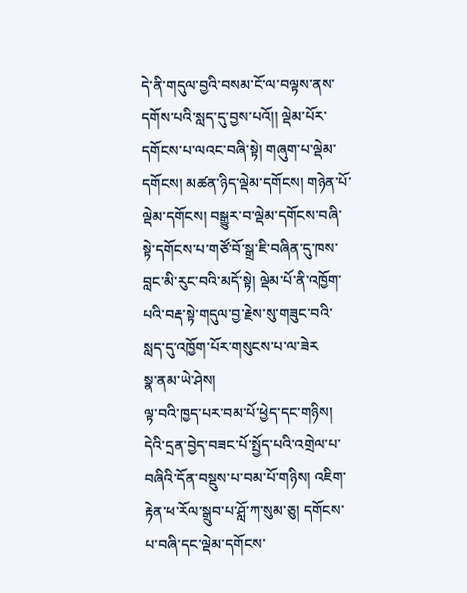དེ་ནི་གདུལ་བྱའི་བསམ་ངོ་ལ་བལྟས་ནས་དགོས་པའི་སླད་དུ་བྱས་པའོ།། ལྡེམ་པོར་དགོངས་པ་ལའང་བཞི་སྟེ། གཞུག་པ་ལྡེམ་དགོངས། མཚན་ཉིད་ལྡེམ་དགོངས། གཉེན་པོ་ལྡེམ་དགོངས། བསྒྱུར་བ་ལྡེམ་དགོངས་བཞི་སྟེ་དགོངས་པ་གཙོ་བོ་སྒྲ་ཇི་བཞིན་དུ་ཁས་བླང་མི་རུང་བའི་མདོ་སྟེ། ལྡེམ་པོ་ནི་འཁྱོག་པའི་བརྡ་སྟེ་གདུལ་བྱ་རྗེས་སུ་གཟུང་བའི་སླད་དུ་འཁྱོག་པོར་གསུངས་པ་ལ་ཟེར
སྣ་ནམ་ཡེ་ཤེས།
ལྟ་བའི་ཁྱད་པར་བམ་པོ་ཕྱེད་དང་གཉིས། དེའི་དྲན་བྱེད་བཟང་པོ་སྤྱོད་པའི་འགྲེལ་པ་བཞིའི་དོན་བསྡུས་པ་བམ་པོ་གཉིས། འཇིག་རྟེན་ཕ་རོལ་སྒྲུབ་པ་ཤློ་ཀ་སུམ་ཅུ། དགོངས་པ་བཞི་དང་ལྡེམ་དགོངས་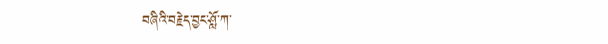བཞིའི་བརྗེད་བྱང་ཤློ་ཀ་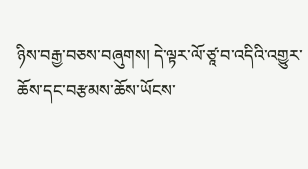ཉིས་བརྒྱ་བཅས་བཞུགས། དེ་ལྟར་ལོ་ཙཱ་བ་འདིའི་འགྱུར་ཆོས་དང་བརྩམས་ཆོས་ཡོངས་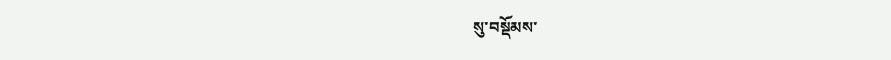སུ་བསྡོམས་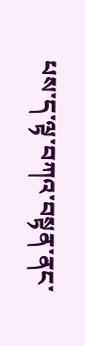པས་ད་ལྟ་བཀའ་བསྟན་ནང་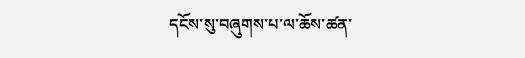དངོས་སུ་བཞུགས་པ་ལ་ཆོས་ཚན་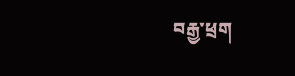བརྒྱ་ཕྲག